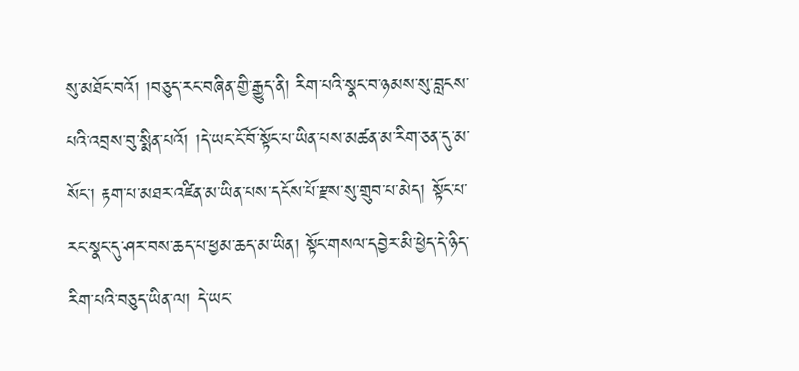སུ་མཐོང་བའོ། །བཅུད་རང་བཞིན་གྱི་རྒྱུད་ནི། རིག་པའི་སྣང་བ་ཉམས་སུ་བླངས་པའི་འབྲས་བུ་སྨིན་པའོ། །དེ་ཡང་ངོ་བོ་སྟོང་པ་ཡིན་པས་མཚན་མ་རིག་ཅན་དུ་མ་སོང་། རྟག་པ་མཐར་འཛིན་མ་ཡིན་པས་དངོས་པོ་རྫས་སུ་གྲུབ་པ་མེད། སྟོང་པ་རང་སྣང་དུ་ཤར་བས་ཆད་པ་ཕྱམ་ཆད་མ་ཡིན། སྟོང་གསལ་དབྱེར་མི་ཕྱེད་དེ་ཉིད་རིག་པའི་བཅུད་ཡིན་ལ། དེ་ཡང་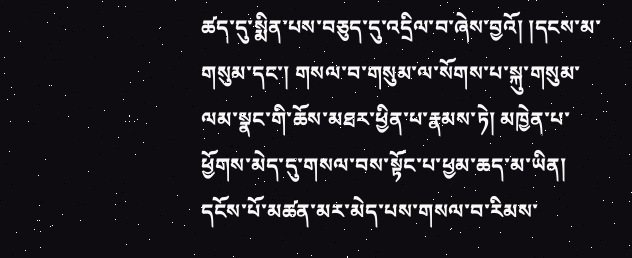ཚད་དུ་སྨིན་པས་བཅུད་དུ་འདྲིལ་བ་ཞེས་བྱའོ། །དངས་མ་གསུམ་དང་། གསལ་བ་གསུམ་ལ་སོགས་པ་སྐུ་གསུམ་ལམ་སྣང་གི་ཆོས་མཐར་ཕྱིན་པ་རྣམས་ཏེ། མཁྱེན་པ་ཕྱོགས་མེད་དུ་གསལ་བས་སྟོང་པ་ཕྱམ་ཆད་མ་ཡིན། དངོས་པོ་མཚན་མར་མེད་པས་གསལ་བ་རིམས་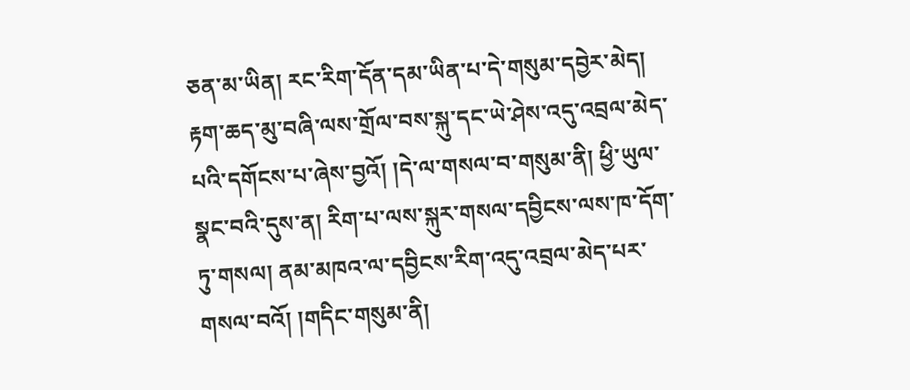ཅན་མ་ཡིན། རང་རིག་དོན་དམ་ཡིན་པ་དེ་གསུམ་དབྱེར་མེད། རྟག་ཆད་མུ་བཞི་ལས་གྲོལ་བས་སྐུ་དང་ཡེ་ཤེས་འདུ་འབྲལ་མེད་པའི་དགོངས་པ་ཞེས་བྱའོ། །དེ་ལ་གསལ་བ་གསུམ་ནི། ཕྱི་ཡུལ་སྣང་བའི་དུས་ན། རིག་པ་ལས་སྐུར་གསལ་དབྱིངས་ལས་ཁ་དོག་ཏུ་གསལ། ནམ་མཁའ་ལ་དབྱིངས་རིག་འདུ་འབྲལ་མེད་པར་གསལ་བའོ། །གདིང་གསུམ་ནི།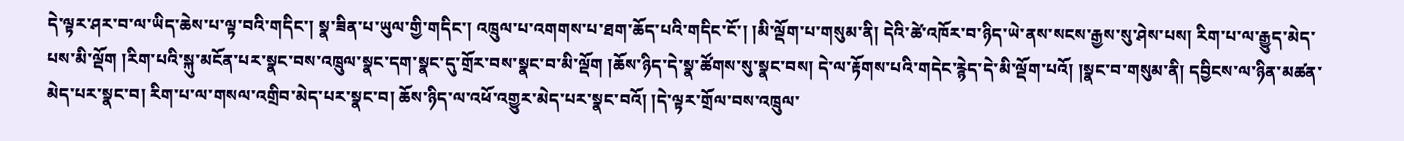དེ་ལྟར་ཤར་བ་ལ་ཡིད་ཆེས་པ་ལྟ་བའི་གདིང་། སྣ་ཟིན་པ་ཡུལ་གྱི་གདིང་། འཁྲུལ་པ་འགགས་པ་ཐག་ཆོད་པའི་གདིང་ངོ་། །མི་ལྡོག་པ་གསུམ་ནི། དེའི་ཚེ་འཁོར་བ་ཉིད་ཡེ་ནས་སངས་རྒྱས་སུ་ཤེས་པས། རིག་པ་ལ་རྒྱུད་མེད་པས་མི་ལྡོག །རིག་པའི་སྐུ་མངོན་པར་སྣང་བས་འཁྲུལ་སྣང་དག་སྣང་དུ་གྲོར་བས་སྣང་བ་མི་ལྡོག །ཆོས་ཉིད་དེ་སྣ་ཚོགས་སུ་སྣང་བས། དེ་ལ་རྟོགས་པའི་གདེང་རྙེད་དེ་མི་ལྡོག་པའོ། །སྣང་བ་གསུམ་ནི། དབྱིངས་ལ་ཉིན་མཚན་མེད་པར་སྣང་བ། རིག་པ་ལ་གསལ་འགྲིབ་མེད་པར་སྣང་བ། ཆོས་ཉིད་ལ་འཕོ་འགྱུར་མེད་པར་སྣང་བའོ། །དེ་ལྟར་གྲོལ་བས་འཁྲུལ་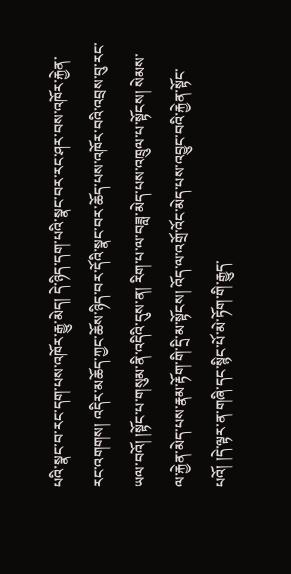པའི་སྣང་བ་རང་དག་པས་འཁོར་རྒྱུ་མེད། དེ་ཉིད་དག་པའི་སྣང་བར་རང་ཤར་བས་འཁོར་རྐྱེན་རང་འགགས། འདིར་མཆོད་ཀྱང་ཆོས་ཉིད་བར་དོའི་སྣང་བར་ཆོད་པས་འཁོར་བའི་འབྲས་བུ་རང་ཡལ་བའོ། །སྟོང་པ་གསུམ་ནི་འདིའི་དུས་ན། རིག་པ་ལ་བཟླ་མེད་པས་འཁྲུལ་པ་སྟོངས། སེམས་ལ་རྐྱེན་མེད་པས་རྣམ་རྟོག་གི་དྲི་མ་སྟོངས། འོད་ལ་འགྲོ་འོང་མེད་པས་འབྱུང་བའི་རྐྱེན་སྟོང་པའོ། །དེ་ལྟར་ན་གཞི་དང་སྙིང་པོ་མེ་ཏོག་གི་རྒྱུད་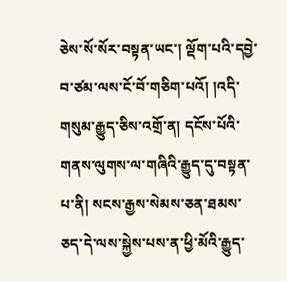ཅེས་སོ་སོར་བསྟན་ཡང་། ལྡོག་པའི་དབྱེ་བ་ཙམ་ལས་ངོ་བོ་གཅིག་པའོ། །འདི་གསུམ་རྒྱུད་ཅིས་འགྲོ་ན། དངོས་པོའི་གནས་ལུགས་ལ་གཞིའི་རྒྱུད་དུ་བསྟན་པ་ནི། སངས་རྒྱས་སེམས་ཅན་ཐམས་ཅད་དེ་ལས་སྐྱེས་པས་ན་ཕྱི་མོའི་རྒྱུད་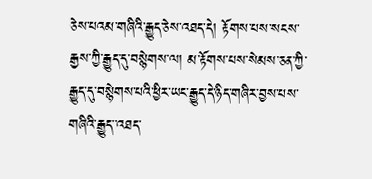ཅེས་པའམ་གཞིའི་རྒྱུད་ཅེས་འཐད་དེ། རྟོགས་པས་སངས་རྒྱས་ཀྱི་རྒྱུད་དུ་བསྙེགས་ལ། མ་རྟོགས་པས་སེམས་ཅན་ཀྱི་རྒྱུད་དུ་བསྙེགས་པའི་ཕྱིར་ཡང་རྒྱུད་དེ་ཉིད་གཞིར་བྱས་པས་གཞིའི་རྒྱུད་་འཐད་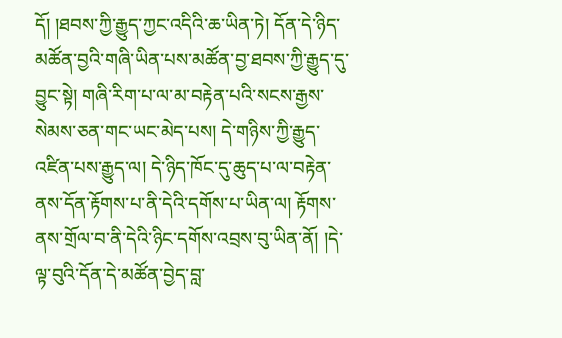དོ། །ཐབས་ཀྱི་རྒྱུད་ཀྱང་འདིའི་ཆ་ཡིན་ཏེ། དོན་དེ་ཉིད་མཚོན་བྱའི་གཞི་ཡིན་པས་མཚོན་བྱ་ཐབས་ཀྱི་རྒྱུད་དུ་བྱུང་སྟེ། གཞི་རིག་པ་ལ་མ་བརྟེན་པའི་སངས་རྒྱས་སེམས་ཅན་གང་ཡང་མེད་པས། དེ་གཉིས་ཀྱི་རྒྱུད་འཛིན་པས་རྒྱུད་ལ། དེ་ཉིད་ཁོང་དུ་ཆུད་པ་ལ་བརྟེན་ནས་དོན་རྟོགས་པ་ནི་དེའི་དགོས་པ་ཡིན་ལ། རྟོགས་ནས་གྲོལ་བ་ནི་དེའི་ཉིང་དགོས་འབྲས་བུ་ཡིན་ནོ། །དེ་ལྟ་བུའི་དོན་དེ་མཚོན་བྱེད་བླ་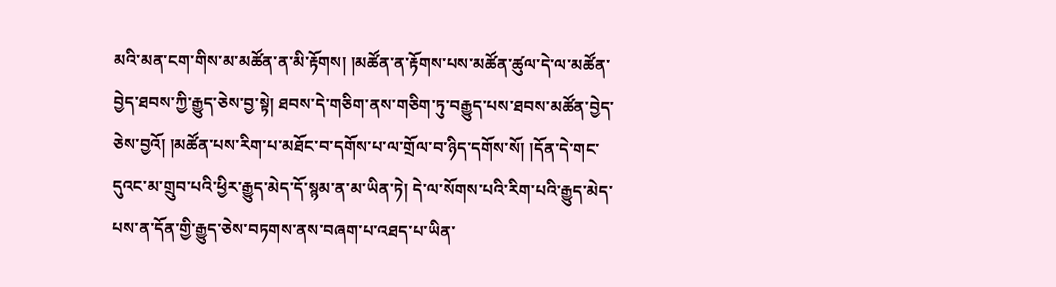མའི་མན་ངག་གིས་མ་མཚོན་ན་མི་རྟོགས། །མཚོན་ན་རྟོགས་པས་མཚོན་ཚུལ་དེ་ལ་མཚོན་བྱེད་ཐབས་ཀྱི་རྒྱུད་ཅེས་བྱ་སྟེ། ཐབས་དེ་གཅིག་ནས་གཅིག་ཏུ་བརྒྱུད་པས་ཐབས་མཚོན་བྱེད་ཅེས་བྱའོ། །མཚོན་པས་རིག་པ་མཐོང་བ་དགོས་པ་ལ་གྲོལ་བ་ཉིད་དགོས་སོ། །དོན་དེ་གང་དུའང་མ་གྲུབ་པའི་ཕྱིར་རྒྱུད་མེད་དོ་སྙམ་ན་མ་ཡིན་ཏེ། དེ་ལ་སོགས་པའི་རིག་པའི་རྒྱུད་མེད་པས་ན་དོན་གྱི་རྒྱུད་ཅེས་བཏགས་ནས་བཞག་པ་འཐད་པ་ཡིན་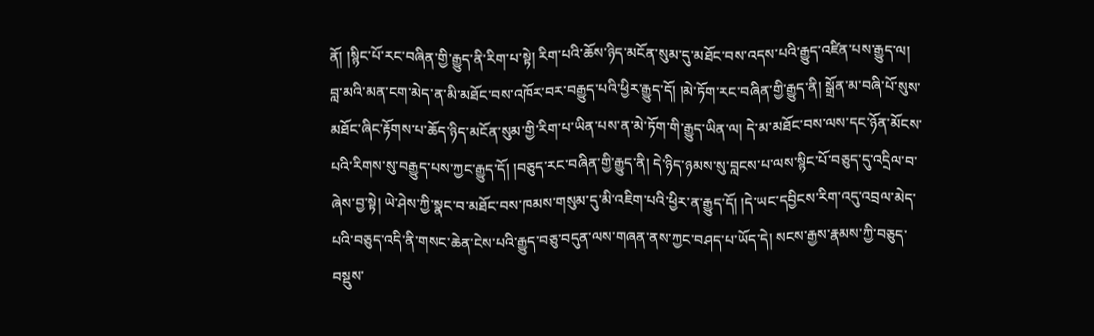ནོ། །སྙིང་པོ་རང་བཞིན་གྱི་རྒྱུད་ནི་རིག་པ་སྟེ། རིག་པའི་ཆོས་ཉིད་མངོན་སུམ་དུ་མཐོང་བས་འདས་པའི་རྒྱུད་འཛིན་པས་རྒྱུད་ལ། བླ་མའི་མན་ངག་མེད་ན་མི་མཐོང་བས་འཁོར་བར་བརྒྱུད་པའི་ཕྱིར་རྒྱུད་དོ། །མེ་ཏོག་རང་བཞིན་གྱི་རྒྱུད་ནི། སྒྲོན་མ་བཞི་པོ་སུས་མཐོང་ཞིང་རྟོགས་པ་ཆོད་ཉིད་མངོན་སུམ་གྱི་རིག་པ་ཡིན་པས་ན་མེ་ཏོག་གི་རྒྱུད་ཡིན་ལ། དེ་མ་མཐོང་བས་ལས་དང་ཉོན་མོངས་པའི་རིགས་སུ་བརྒྱུད་པས་ཀྱང་རྒྱུད་དོ། །བཅུད་རང་བཞིན་གྱི་རྒྱུད་ནི། དེ་ཉིད་ཉམས་སུ་བླངས་པ་ལས་སྙིང་པོ་བཅུད་དུ་འདྲིལ་བ་ཞེས་བྱ་སྟེ། ཡེ་ཤེས་ཀྱི་སྣང་བ་མཐོང་བས་ཁམས་གསུམ་དུ་མི་འཇིག་པའི་ཕྱིར་ན་རྒྱུད་དོ། །དེ་ཡང་དབྱིངས་རིག་འདུ་འབྲལ་མེད་པའི་བཅུད་འདི་ནི་གསང་ཆེན་ངེས་པའི་རྒྱུད་བཅུ་བདུན་ལས་གཞན་ནས་ཀྱང་བཤད་པ་ཡོད་དེ། སངས་རྒྱས་རྣམས་ཀྱི་བཅུད་བསྡུས་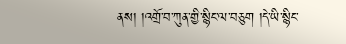ནས། །འགྲོ་བ་ཀུན་གྱི་སྙིང་ལ་བཅུག །དེ་ཡི་སྙིང་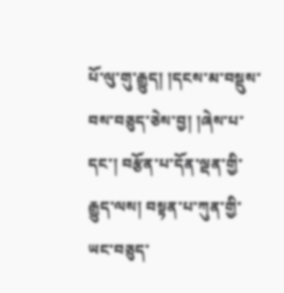པོ་ལུ་གུ་རྒྱུད། །དངས་མ་བསྡུས་བས་བཅུད་ཅེས་བྱ། །ཞེས་པ་དང་། བརྩོན་པ་དོན་ལྡན་གྱི་རྒྱུད་ལས། བསྟན་པ་ཀུན་གྱི་ཡང་བཅུད་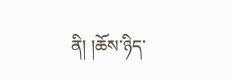ནི། །ཆོས་ཉིད་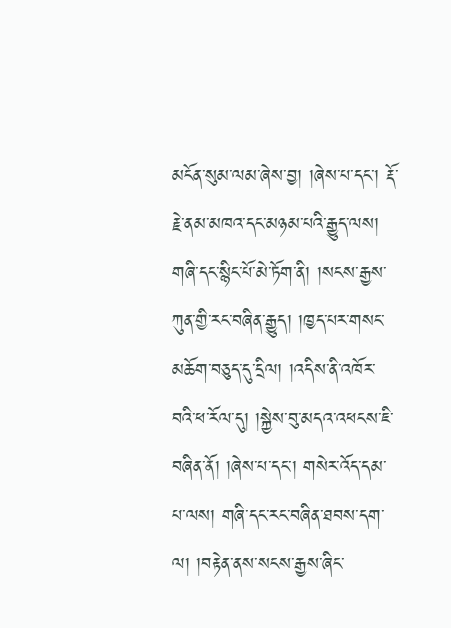མངོན་སུམ་ལམ་ཞེས་བྱ། །ཞེས་པ་དང་། རྡོ་རྗེ་ནམ་མཁའ་དང་མཉམ་པའི་རྒྱུད་ལས། གཞི་དང་སྙིང་པོ་མེ་ཏོག་ནི། །སངས་རྒྱས་ཀུན་གྱི་རང་བཞིན་རྒྱུད། །ཁྱད་པར་གསང་མཆོག་བཅུད་དུ་དྲིལ། །འདིས་ནི་འཁོར་བའི་ཕ་རོལ་དུ། །སྐྱེས་བུ་མདའ་འཕངས་ཇི་བཞིན་ནོ། །ཞེས་པ་དང་། གསེར་འོད་དམ་པ་ལས། གཞི་དང་རང་བཞིན་ཐབས་དག་ལ། །བརྟེན་ནས་སངས་རྒྱས་ཞིང་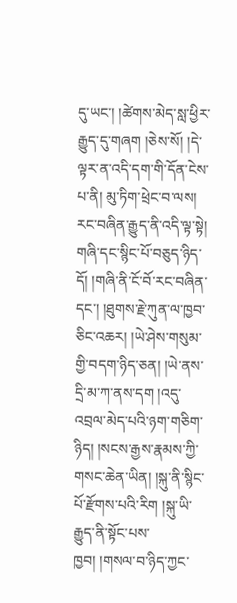དུ་ཡང་། །ཚེགས་མེད་སླ་ཕྱིར་རྒྱུད་དུ་གཞག །ཅེས་སོ། །དེ་ལྟར་ན་འདི་དག་གི་དོན་ངེས་པ་ནི། མུ་ཏིག་ཕྲེང་བ་ལས། རང་བཞིན་རྒྱུད་ནི་འདི་ལྟ་སྟེ། གཞི་དང་སྙིང་པོ་བཅུད་ཉིད་དོ། །གཞི་ནི་ངོ་བོ་རང་བཞིན་དང་། །ཐུགས་རྗེ་ཀུན་ལ་ཁྱབ་ཅིང་འཆར། །ཡེ་ཤེས་གསུམ་གྱི་བདག་ཉིད་ཅན། །ཡེ་ནས་དྲི་མ་ཀ་ནས་དག །འདུ་འབྲལ་མེད་པའི་ཉག་གཅིག་ཉིད། །སངས་རྒྱས་རྣམས་ཀྱི་གསང་ཆེན་ཡིན། །སྐུ་ནི་སྙིང་པོ་རྫོགས་པའི་རིག །སྐུ་ཡི་རྒྱུད་ནི་སྟོང་པས་ཁྱབ། །གསལ་བ་ཉིད་ཀྱང་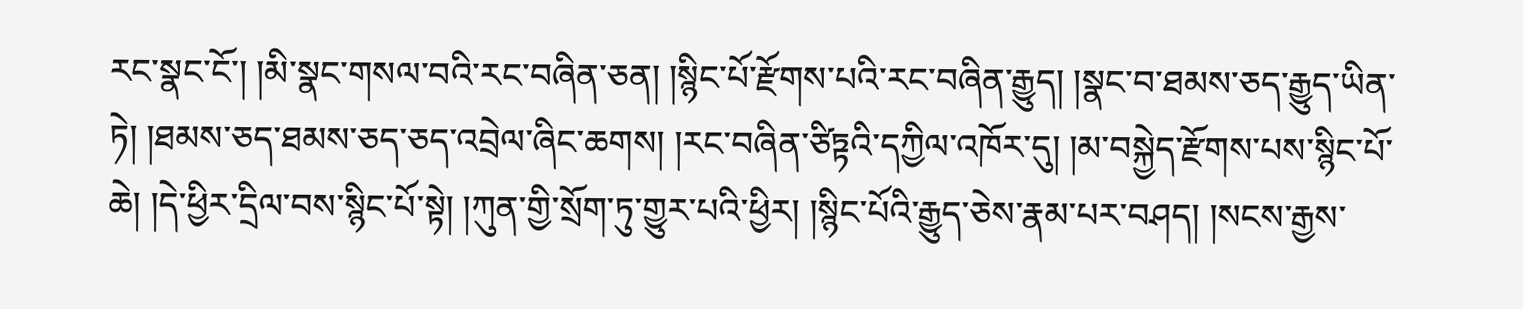རང་སྣང་ངོ་། །མི་སྣང་གསལ་བའི་རང་བཞིན་ཅན། །སྙིང་པོ་རྫོགས་པའི་རང་བཞིན་རྒྱུད། །སྣང་བ་ཐམས་ཅད་རྒྱུད་ཡིན་ཏེ། །ཐམས་ཅད་ཐམས་ཅད་ཅད་འབྲེལ་ཞིང་ཆགས། །རང་བཞིན་ཙིཏྟའི་དཀྱིལ་འཁོར་དུ། །མ་བསྐྱེད་རྫོགས་པས་སྙིང་པོ་ཆེ། །དེ་ཕྱིར་དྲིལ་བས་སྙིང་པོ་སྟེ། །ཀུན་གྱི་སྲོག་ཏུ་གྱུར་པའི་ཕྱིར། །སྙིང་པོའི་རྒྱུད་ཅེས་རྣམ་པར་བཤད། །སངས་རྒྱས་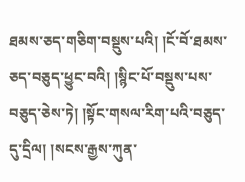ཐམས་ཅད་གཅིག་བསྡུས་པའི། །ངོ་བོ་ཐམས་ཅད་བཅུད་ཕྱུང་བའི། །སྙིང་པོ་བསྡུས་པས་བཅུད་ཅེས་ཏེ། །སྟོང་གསལ་རིག་པའི་བཅུད་དུ་དྲིལ། །སངས་རྒྱས་ཀུན་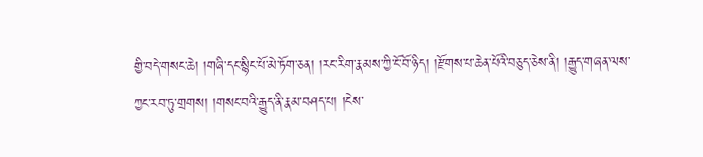གྱི་བདེ་གསང་ཆེ། །གཞི་དང་སྙིང་པོ་མེ་ཏོག་ཅན། །རང་རིག་རྣམས་ཀྱི་ངོ་བོ་ཉིད། །རྫོགས་པ་ཆེན་པོའི་བཅུད་ཅེས་ནི། །རྒྱུད་གཞན་ལས་ཀྱང་རབ་ཏུ་གྲགས། །གསང་བའི་རྒྱུད་ནི་རྣམ་བཤད་པ། །ངེས་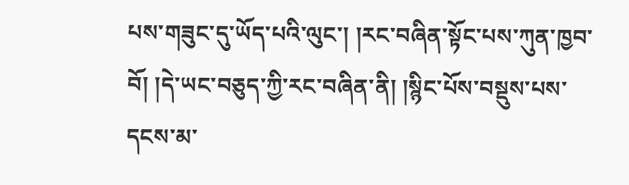པས་གཟུང་དུ་ཡོད་པའི་ལུང་། །རང་བཞིན་སྟོང་པས་ཀུན་ཁྱབ་བོ། །དེ་ཡང་བཅུད་ཀྱི་རང་བཞིན་ནི། །སྙིང་པོས་བསྡུས་པས་དངས་མ་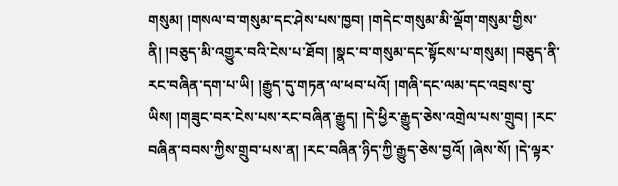གསུམ། །གསལ་བ་གསུམ་དང་ཤེས་པས་ཁྱབ། །གདེང་གསུམ་མི་ལྡོག་གསུམ་གྱིས་ནི། །བཅུད་མི་འགྱུར་བའི་ངེས་པ་ཐོབ། །སྣང་བ་གསུམ་དང་སྟོངས་པ་གསུམ། །བཅུད་ནི་རང་བཞིན་དག་པ་ཡི། །རྒྱུད་དུ་གཏན་ལ་ཕབ་པའོ། །གཞི་དང་ལམ་དང་འབྲས་བུ་ཡིས། །གཟུང་བར་ངེས་པས་རང་བཞིན་རྒྱུད། །དེ་ཕྱིར་རྒྱུད་ཅེས་འགྲེལ་པས་གྲུབ། །རང་བཞིན་བབས་ཀྱིས་གྲུབ་པས་ན། །རང་བཞིན་ཉིད་ཀྱི་རྒྱུད་ཅེས་བྱའོ། །ཞེས་སོ། །དེ་ལྟར་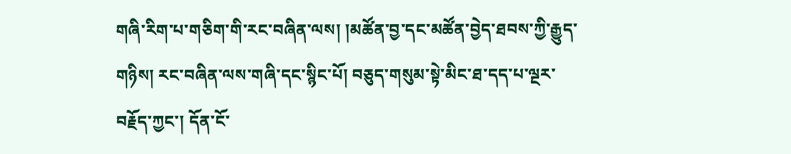གཞི་རིག་པ་གཅིག་གི་རང་བཞིན་ལས། །མཚོན་བྱ་དང་མཚོན་བྱེད་ཐབས་ཀྱི་རྒྱུད་གཉིས། རང་བཞིན་ལས་གཞི་དང་སྙིང་པོ། བཅུད་གསུམ་སྟེ་མིང་ཐ་དད་པ་ལྔར་བརྗོད་ཀྱང་། དོན་ངོ་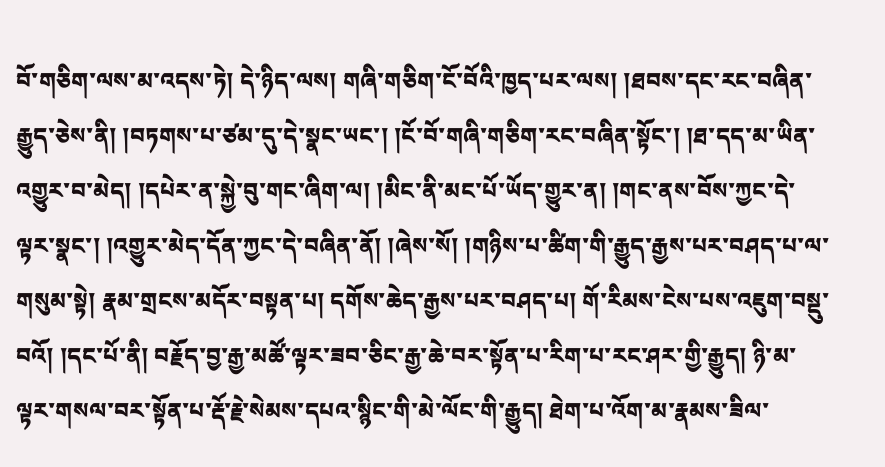བོ་གཅིག་ལས་མ་འདས་ཏེ། དེ་ཉིད་ལས། གཞི་གཅིག་ངོ་བོའི་ཁྱད་པར་ལས། །ཐབས་དང་རང་བཞིན་རྒྱུད་ཅེས་ནི། །བཏགས་པ་ཙམ་དུ་དེ་སྣང་ཡང་། །ངོ་བོ་གཞི་གཅིག་རང་བཞིན་སྟོང་། །ཐ་དད་མ་ཡིན་འགྱུར་བ་མེད། །དཔེར་ན་སྐྱེ་བུ་གང་ཞིག་ལ། །མིང་ནི་མང་པོ་ཡོད་གྱུར་ན། །གང་ནས་བོས་ཀྱང་དེ་ལྟར་སྣང་། །འགྱུར་མེད་དོན་ཀྱང་དེ་བཞིན་ནོ། །ཞེས་སོ། །གཉིས་པ་ཚིག་གི་རྒྱུད་རྒྱས་པར་བཤད་པ་ལ་གསུམ་སྟེ། རྣམ་གྲངས་མདོར་བསྟན་པ། དགོས་ཆེད་རྒྱས་པར་བཤད་པ། གོ་རིམས་ངེས་པས་འཇུག་བསྡུ་བའོ། །དང་པོ་ནི། བརྗོད་བྱ་རྒྱ་མཚོ་ལྟར་ཟབ་ཅིང་རྒྱ་ཆེ་བར་སྟོན་པ་རིག་པ་རང་ཤར་གྱི་རྒྱུད། ཉི་མ་ལྟར་གསལ་བར་སྟོན་པ་རྡོ་རྗེ་སེམས་དཔའ་སྙིང་གི་མེ་ལོང་གི་རྒྱུད། ཐེག་པ་འོག་མ་རྣམས་ཟིལ་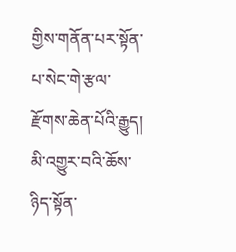གྱིས་གནོན་པར་སྟོན་པ་སེང་གེ་རྩལ་རྫོགས་ཆེན་པོའི་རྒྱུད། མི་འགྱུར་བའི་ཆོས་ཉིད་སྟོན་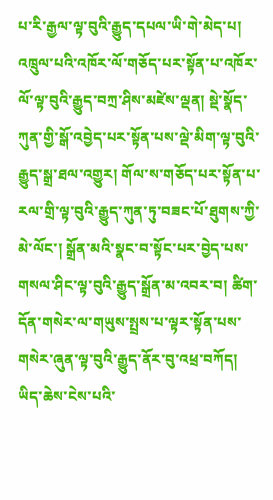པ་རི་རྒྱལ་ལྟ་བུའི་རྒྱུད་དཔལ་ཡི་གེ་མེད་པ། འཁྲུལ་པའི་འཁོར་ལོ་གཅོད་པར་སྟོན་པ་འཁོར་ལོ་ལྟ་བུའི་རྒྱུད་བཀྲ་ཤིས་མཛེས་ལྡན། སྡེ་སྣོད་ཀུན་གྱི་སྒོ་འབྱེད་པར་སྟོན་པས་ལྡེ་མིག་ལྟ་བུའི་རྒྱུད་སྒྲ་ཐལ་འགྱུར། གོལ་ས་གཅོད་པར་སྟོན་པ་རལ་གྲི་ལྟ་བུའི་རྒྱུད་ཀུན་ཏུ་བཟང་པོ་ཐུགས་ཀྱི་མེ་ལོང་། སྒྲོན་མའི་སྣང་བ་སྟོང་པར་བྱེད་པས་གསལ་ཤིང་ལྟ་བུའི་རྒྱུད་སྒྲོན་མ་འབར་བ། ཚིག་དོན་གསེར་ལ་གཡུས་སྤྲས་པ་ལྟར་སྟོན་པས་གསེར་ཞུན་ལྟ་བུའི་རྒྱུད་ནོར་བུ་འཕྲ་བཀོད། ཡིད་ཆེས་ངེས་པའི་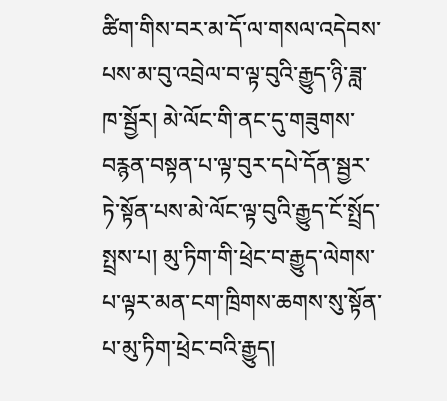ཚིག་གིས་བར་མ་དོ་ལ་གསལ་འདེབས་པས་མ་བུ་འབྲེལ་བ་ལྟ་བུའི་རྒྱུད་ཉི་ཟླ་ཁ་སྦྱོར། མེ་ལོང་གི་ནང་དུ་གཟུགས་བརྙན་བསྟན་པ་ལྟ་བུར་དཔེ་དོན་སྦྱར་ཏེ་སྟོན་པས་མེ་ལོང་ལྟ་བུའི་རྒྱུད་ངོ་སྤྲོད་སྤྲས་པ། མུ་ཏིག་གི་ཕྲེང་བ་རྒྱུད་ལེགས་པ་ལྟར་མན་ངག་ཁྲིགས་ཆགས་སུ་སྟོན་པ་མུ་ཏིག་ཕྲེང་བའི་རྒྱུད།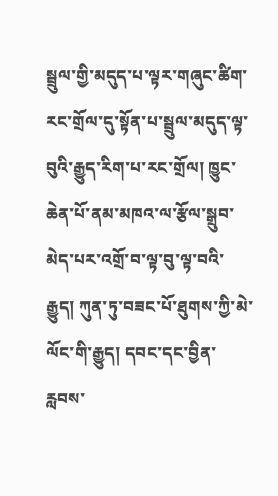སྦྲུལ་གྱི་མདུད་པ་ལྟར་གཞུང་ཚིག་རང་གྲོལ་དུ་སྟོན་པ་སྦྲུལ་མདུད་ལྟ་བུའི་རྒྱུད་རིག་པ་རང་གྲོལ། ཁྱུང་ཆེན་པོ་ནམ་མཁའ་ལ་རྩོལ་སྒྲུབ་མེད་པར་འགྲོ་བ་ལྟ་བུ་ལྟ་བའི་རྒྱུད། ཀུན་ཏུ་བཟང་པོ་ཐུགས་ཀྱི་མེ་ལོང་གི་རྒྱུད། དབང་དང་བྱིན་རླབས་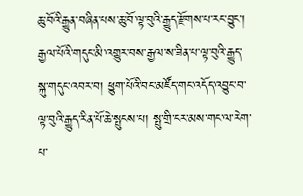ཆུ་བོའི་རྒྱུན་བཞིན་པས་ཆུ་བོ་ལྟ་བུའི་རྒྱུད་རྫོགས་པ་རང་བྱུང་། རྒྱལ་པོའི་གདུང་མི་འགྱུར་བས་རྒྱལ་ས་ཟིན་པ་ལྟ་བུའི་རྒྱུད་སྐུ་གདུང་འབར་བ། ཕྱུག་པོའི་བང་མཛོད་གང་འདོད་འབྱུང་བ་ལྟ་བུའི་རྒྱུད་རིན་པོ་ཆེ་སྤུངས་པ། སྤུ་གྲི་ངར་མས་གང་ལ་རེག་པ་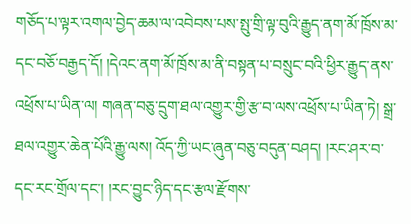གཅོད་པ་ལྟར་འགལ་བྱེད་ཆམ་ལ་འབེབས་པས་སྤུ་གྲི་ལྟ་བུའི་རྒྱུད་ནག་མོ་ཁྲོས་མ་དང་བཅོ་བརྒྱད་དོ། །དེའང་ནག་མོ་ཁྲོས་མ་ནི་བསྟན་པ་བསྲུང་བའི་ཕྱིར་རྒྱུད་ནས་འཕྲོས་པ་ཡིན་ལ། གཞན་བཅུ་དྲུག་ཐལ་འགྱུར་གྱི་རྩ་བ་ལས་འཕྲོས་པ་ཡིན་ཏེ། སྒྲ་ཐལ་འགྱུར་ཆེན་པོའི་རྒྱུ་ལས། འོད་ཀྱི་ཡང་ཞུན་བཅུ་བདུན་བཤད། །རང་ཤར་བ་དང་རང་གྲོལ་དང་། །རང་བྱུང་ཉིད་དང་རྩལ་རྫོགས་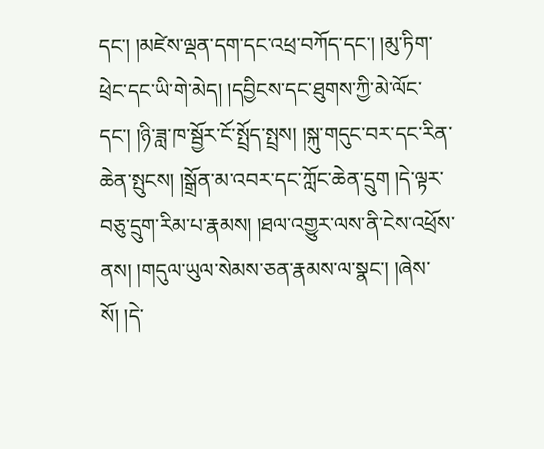དང་། །མཛེས་ལྡན་དག་དང་འཕྲ་བཀོད་དང་། །མུ་ཏིག་ཕྲེང་དང་ཡི་གེ་མེད། །དབྱིངས་དང་ཐུགས་ཀྱི་མེ་ལོང་དང་། །ཉི་ཟླ་ཁ་སྦྱོར་ངོ་སྤྲོད་སྤྲས། །སྐུ་གདུང་བར་དང་རིན་ཆེན་སྤུངས། །སྒྲོན་མ་འབར་དང་ཀློང་ཆེན་དྲུག །དེ་ལྟར་བཅུ་དྲུག་རིམ་པ་རྣམས། །ཐལ་འགྱུར་ལས་ནི་ངེས་འཕྲོས་ནས། །གདུལ་ཡུལ་སེམས་ཅན་རྣམས་ལ་སྣང་། །ཞེས་སོ། །དེ་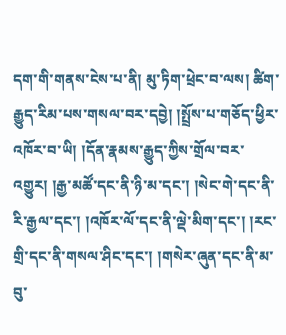དག་གི་གནས་ངེས་པ་ནི། མུ་ཏིག་ཕྲེང་བ་ལས། ཚིག་རྒྱུད་རིམ་པས་གསལ་བར་དབྱེ། །སྤྲོས་པ་གཅོད་ཕྱིར་འཁོར་བ་ཡི། །དོན་རྣམས་རྒྱུད་ཀྱིས་གྲོལ་བར་འགྱུར། །རྒྱ་མཚོ་དང་ནི་ཉི་མ་དང་། །སེང་གེ་དང་ནི་རི་རྒྱལ་དང་། །འཁོར་ལོ་དང་ནི་ལྡེ་མིག་དང་། །རང་གྲི་དང་ནི་གསལ་ཤིང་དང་། །གསེར་ཞུན་དང་ནི་མ་བུ་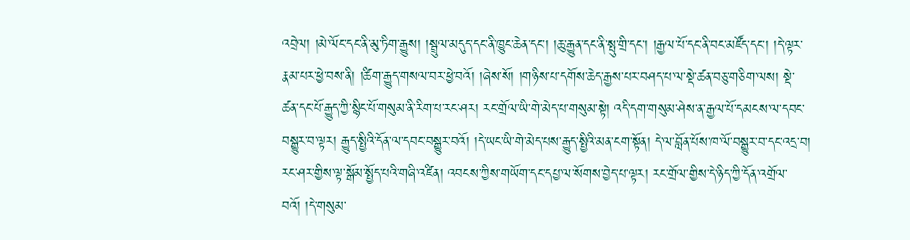འབྲེལ། །མེ་ལོང་དང་ནི་མུ་ཏིག་རྒྱུས། །སྦྲུལ་མདུད་དང་ནི་ཁྱུང་ཆེན་དང་། །ཆུ་རྒྱུན་དང་ནི་སྤུ་གྲི་དང་། །རྒྱལ་པོ་དང་ནི་བང་མཛོད་དང་། །དེ་ལྟར་རྣམ་པར་ཕྱེ་བས་ནི། །ཚིག་རྒྱུད་གསལ་བར་ཕྱེ་བའོ། །ཞེས་སོ། །གཉིས་པ་དགོས་ཆེད་རྒྱས་པར་བཤད་པ་ལ་སྡེ་ཚན་བཅུ་གཅིག་ལས། སྡེ་ཚན་དང་པོ་རྒྱུད་ཀྱི་སྙིང་པོ་གསུམ་ནི་རིག་པ་རང་ཤར། རང་གྲོལ་ཡི་གེ་མེད་པ་གསུམ་སྟེ། འདི་དག་གསུམ་ཤེས་ན་རྒྱལ་པོ་དམངས་ལ་དབང་བསྒྱུར་བ་ལྟར། རྒྱུད་སྤྱིའི་དོན་ལ་དབང་བསྒྱུར་བའོ། །དེ་ཡང་ཡི་གེ་མེད་པས་རྒྱུད་སྤྱིའི་མན་ངག་སྟོན། དེ་ལ་བློན་པོས་ཁ་ལོ་བསྒྱུར་བ་དང་འདྲ་བ། རང་ཤར་གྱིས་ལྟ་སྒོམ་སྤྱོད་པའི་གཞི་འཛིན། འབངས་ཀྱིས་གཡོག་དང་དཔྱ་ལ་སོགས་བྱེད་པ་ལྟར། རང་གྲོལ་གྱིས་དེ་ཉིད་ཀྱི་དོན་འགྲོལ་བའོ། །དེ་གསུམ་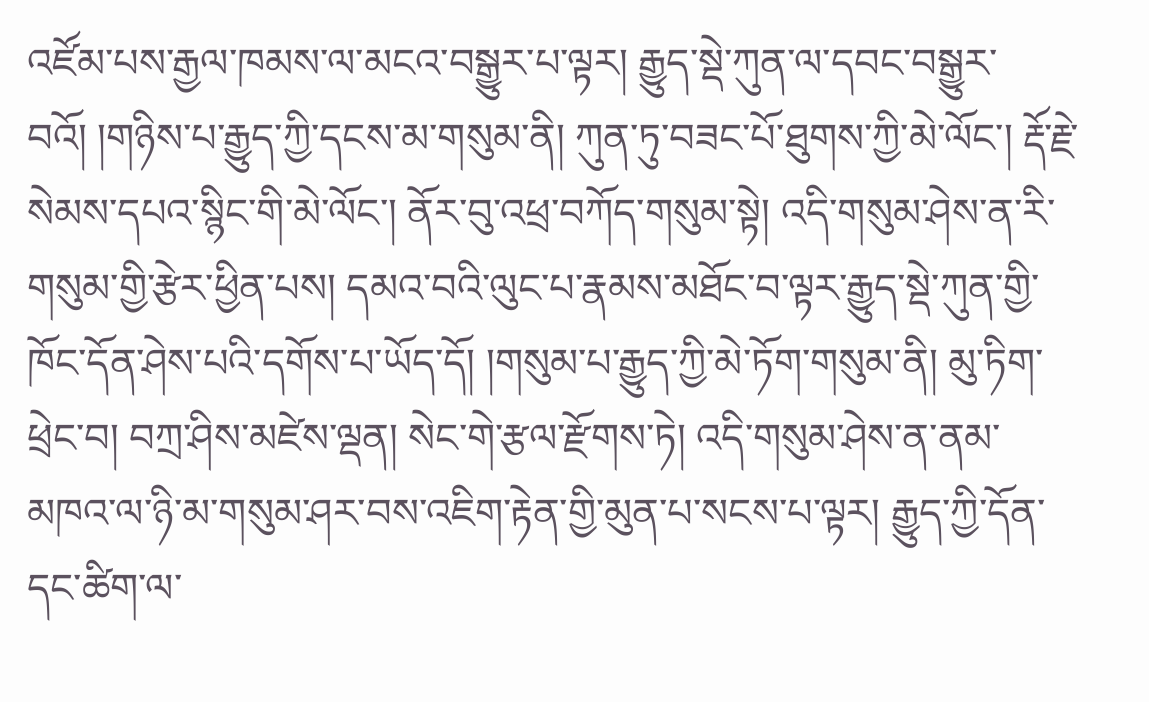འཛོམ་པས་རྒྱལ་ཁམས་ལ་མངའ་བསྒྱུར་པ་ལྟར། རྒྱུད་སྡེ་ཀུན་ལ་དབང་བསྒྱུར་བའོ། །གཉིས་པ་རྒྱུད་ཀྱི་དངས་མ་གསུམ་ནི། ཀུན་ཏུ་བཟང་པོ་ཐུགས་ཀྱི་མེ་ལོང་། རྡོ་རྗེ་སེམས་དཔའ་སྙིང་གི་མེ་ལོང་། ནོར་བུ་འཕྲ་བཀོད་གསུམ་སྟེ། འདི་གསུམ་ཤེས་ན་རི་གསུམ་གྱི་རྩེར་ཕྱིན་པས། དམའ་བའི་ལུང་པ་རྣམས་མཐོང་བ་ལྟར་རྒྱུད་སྡེ་ཀུན་གྱི་ཁོང་དོན་ཤེས་པའི་དགོས་པ་ཡོད་དོ། །གསུམ་པ་རྒྱུད་ཀྱི་མེ་ཏོག་གསུམ་ནི། མུ་ཏིག་ཕྲེང་བ། བཀྲ་ཤིས་མཛེས་ལྡན། སེང་གེ་རྩལ་རྫོགས་ཏེ། འདི་གསུམ་ཤེས་ན་ནམ་མཁའ་ལ་ཉི་མ་གསུམ་ཤར་བས་འཇིག་རྟེན་གྱི་མུན་པ་སངས་པ་ལྟར། རྒྱུད་ཀྱི་དོན་དང་ཚིག་ལ་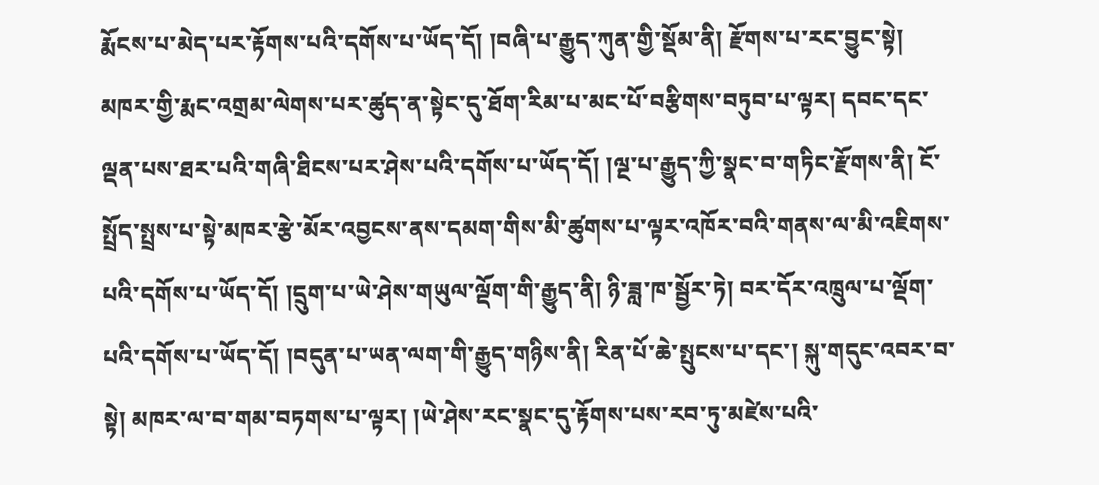རྨོངས་པ་མེད་པར་རྟོགས་པའི་དགོས་པ་ཡོད་དོ། །བཞི་པ་རྒྱུད་ཀུན་གྱི་སྡོམ་ནི། རྫོགས་པ་རང་བྱུང་སྟེ། མཁར་གྱི་རྨང་འགྲམ་ལེགས་པར་ཚུད་ན་སྟེང་དུ་ཐོག་རིམ་པ་མང་པོ་བརྩིགས་བཏུབ་པ་ལྟར། དབང་དང་ལྡན་པས་ཐར་པའི་གཞི་ཐིངས་པར་ཤེས་པའི་དགོས་པ་ཡོད་དོ། །ལྔ་པ་རྒྱུད་ཀྱི་སྣང་བ་གཏིང་རྫོགས་ནི། ངོ་སྤྲོད་སྤྲས་པ་སྟེ་མཁར་རྩེ་མོར་འབྱངས་ནས་དམག་གིས་མི་ཚུགས་པ་ལྟར་འཁོར་བའི་གནས་ལ་མི་འཇིགས་པའི་དགོས་པ་ཡོད་དོ། །དྲུག་པ་ཡེ་ཤེས་གཡུལ་ལྡོག་གི་རྒྱུད་ནི། ཉི་ཟླ་ཁ་སྦྱོར་ཏེ། བར་དོར་འཁྲུལ་པ་ལྡོག་པའི་དགོས་པ་ཡོད་དོ། །བདུན་པ་ཡན་ལག་གི་རྒྱུད་གཉིས་ནི། རིན་པོ་ཆེ་སྤུངས་པ་དང་། སྐུ་གདུང་འབར་བ་སྟེ། མཁར་ལ་བ་གམ་བཏགས་པ་ལྟར། །ཡེ་ཤེས་རང་སྣང་དུ་རྟོགས་པས་རབ་ཏུ་མཛེས་པའི་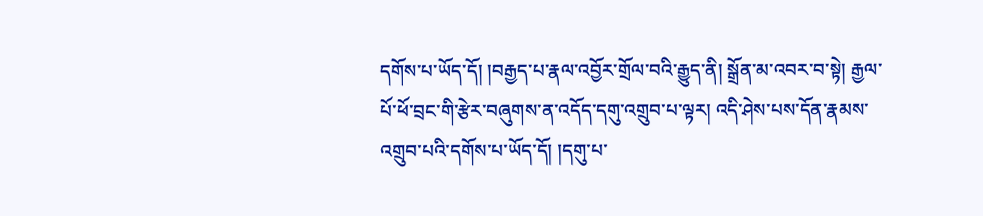དགོས་པ་ཡོད་དོ། །བརྒྱད་པ་རྣལ་འབྱོར་གྲོལ་བའི་རྒྱུད་ནི། སྒྲོན་མ་འབར་བ་སྟེ། རྒྱལ་པོ་ཕོ་བྲང་གི་རྩེར་བཞུགས་ན་འདོད་དགུ་འགྲུབ་པ་ལྟར། འདི་ཤེས་པས་དོན་རྣམས་འགྲུབ་པའི་དགོས་པ་ཡོད་དོ། །དགུ་པ་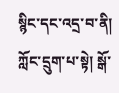སྙིང་དང་འདྲ་བ་ནི། ཀློང་དྲུག་པ་སྟེ། སྒོ་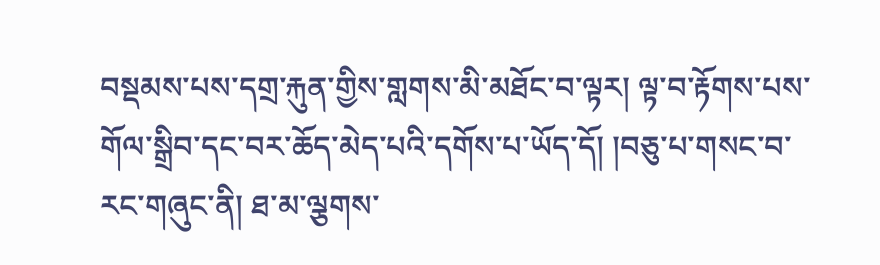བསྡམས་པས་དགྲ་རྐུན་གྱིས་གླགས་མི་མཐོང་བ་ལྟར། ལྟ་བ་རྟོགས་པས་གོལ་སྒྲིབ་དང་བར་ཆོད་མེད་པའི་དགོས་པ་ཡོད་དོ། །བཅུ་པ་གསང་བ་རང་གཞུང་ནི། ཐ་མ་ལྕགས་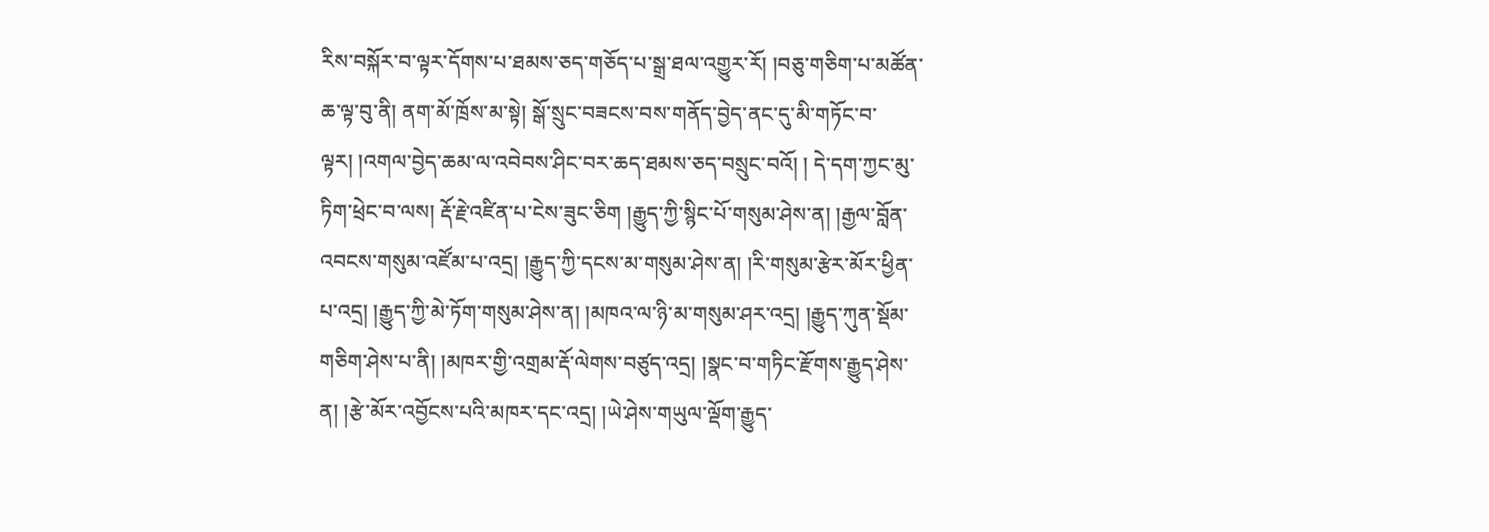རིས་བསྐོར་བ་ལྟར་དོགས་པ་ཐམས་ཅད་གཅོད་པ་སྒྲ་ཐལ་འགྱུར་རོ། །བཅུ་གཅིག་པ་མཚོན་ཆ་ལྟ་བུ་ནི། ནག་མོ་ཁྲོས་མ་སྟེ། སྒོ་སྲུང་བཟངས་བས་གནོད་བྱེད་ནང་དུ་མི་གཏོང་བ་ལྟར། །འགལ་བྱེད་ཆམ་ལ་འབེབས་ཤིང་བར་ཆད་ཐམས་ཅད་བསྲུང་བའོ། ། དེ་དག་ཀྱང་མུ་ཏིག་ཕྲེང་བ་ལས། རྡོ་རྗེ་འཛིན་པ་ངེས་ཟུང་ཅིག །རྒྱུད་ཀྱི་སྙིང་པོ་གསུམ་ཤེས་ན། །རྒྱལ་བློན་འབངས་གསུམ་འཛོམ་པ་འདྲ། །རྒྱུད་ཀྱི་དངས་མ་གསུམ་ཤེས་ན། །རི་གསུམ་རྩེར་མོར་ཕྱིན་པ་འདྲ། །རྒྱུད་ཀྱི་མེ་ཏོག་གསུམ་ཤེས་ན། །མཁའ་ལ་ཉི་མ་གསུམ་ཤར་འདྲ། །རྒྱུད་ཀུན་སྡོམ་གཅིག་ཤེས་པ་ནི། །མཁར་གྱི་འགྲམ་རྡོ་ལེགས་བཙུད་འདྲ། །སྣང་བ་གཏིང་རྫོགས་རྒྱུད་ཤེས་ན། །རྩེ་མོར་འབྱོངས་པའི་མཁར་དང་འདྲ། །ཡེ་ཤེས་གཡུལ་ལྡོག་རྒྱུད་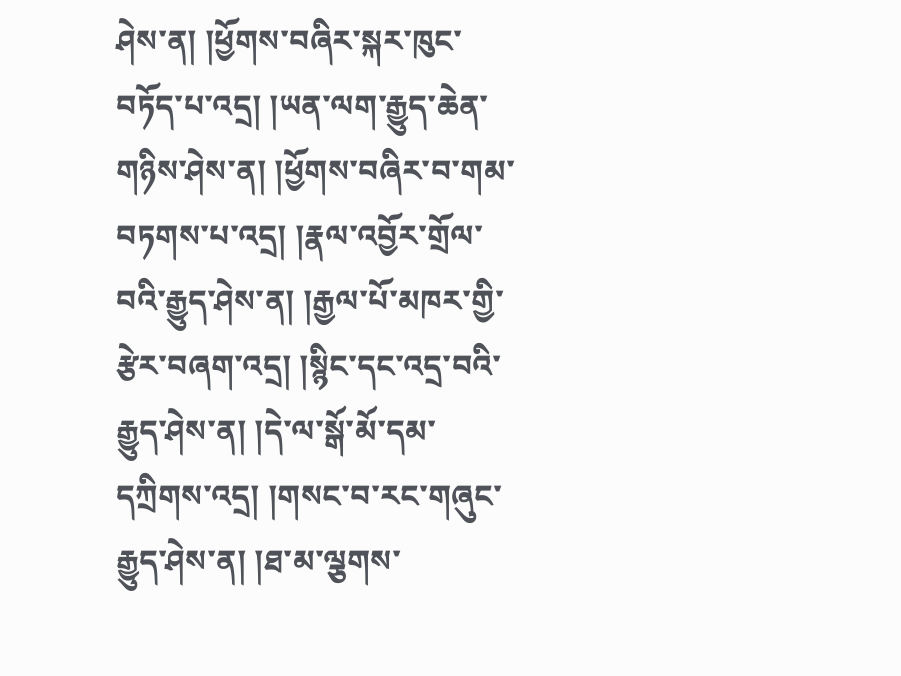ཤེས་ན། །ཕྱོགས་བཞིར་སྐར་ཁུང་བཏོད་པ་འདྲ། །ཡན་ལག་རྒྱུད་ཆེན་གཉིས་ཤེས་ན། །ཕྱོགས་བཞིར་བ་གམ་བཏགས་པ་འདྲ། །རྣལ་འབྱོར་གྲོལ་བའི་རྒྱུད་ཤེས་ན། །རྒྱལ་པོ་མཁར་གྱི་རྩེར་བཞག་འདྲ། །སྙིང་དང་འདྲ་བའི་རྒྱུད་ཤེས་ན། །དེ་ལ་སྒོ་མོ་དམ་དཀྲིགས་འདྲ། །གསང་བ་རང་གཞུང་རྒྱུད་ཤེས་ན། །ཐ་མ་ལྕགས་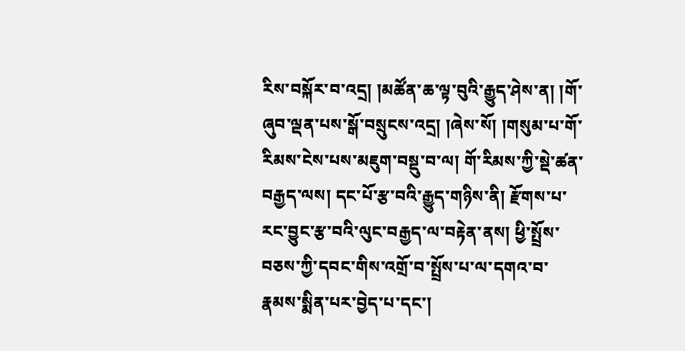རིས་བསྐོར་བ་འདྲ། །མཚོན་ཆ་ལྟ་བུའི་རྒྱུད་ཤེས་ན། །གོ་ཞུབ་ལྡན་པས་སྒོ་བསྲུངས་འདྲ། །ཞེས་སོ། །གསུམ་པ་གོ་རིམས་ངེས་པས་མཇུག་བསྡུ་བ་ལ། གོ་རིམས་ཀྱི་སྡེ་ཚན་བརྒྱད་ལས། དང་པོ་རྩ་བའི་རྒྱུད་གཉིས་ནི། རྫོགས་པ་རང་བྱུང་རྩ་བའི་ལུང་བརྒྱད་ལ་བརྟེན་ནས། ཕྱི་སྤྲོས་བཅས་ཀྱི་དབང་གིས་འགྲོ་བ་སྤྲོས་པ་ལ་དགའ་བ་རྣམས་སྨིན་པར་བྱེད་པ་དང་།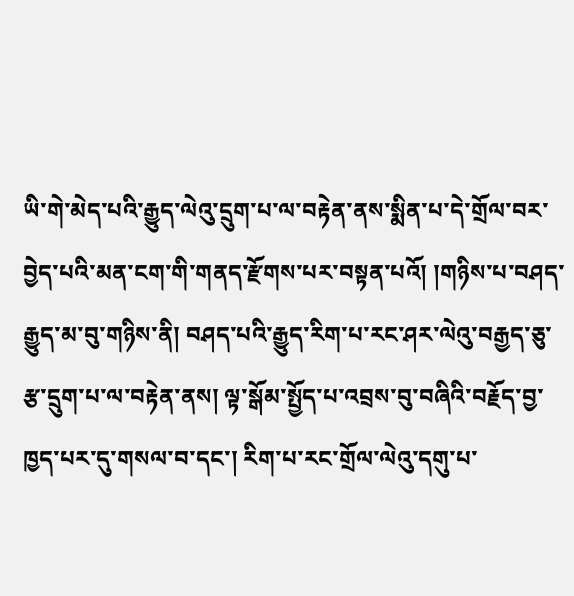ཡི་གེ་མེད་པའི་རྒྱུད་ལེའུ་དྲུག་པ་ལ་བརྟེན་ནས་སྨིན་པ་དེ་གྲོལ་བར་བྱེད་པའི་མན་ངག་གི་གནད་རྫོགས་པར་བསྟན་པའོ། །གཉིས་པ་བཤད་རྒྱུད་མ་བུ་གཉིས་ནི། བཤད་པའི་རྒྱུད་རིག་པ་རང་ཤར་ལེའུ་བརྒྱད་ཅུ་རྩ་དྲུག་པ་ལ་བརྟེན་ནས། ལྟ་སྒོམ་སྤྱོད་པ་འབྲས་བུ་བཞིའི་བརྗོད་བྱ་ཁྱད་པར་དུ་གསལ་བ་དང་། རིག་པ་རང་གྲོལ་ལེའུ་དགུ་པ་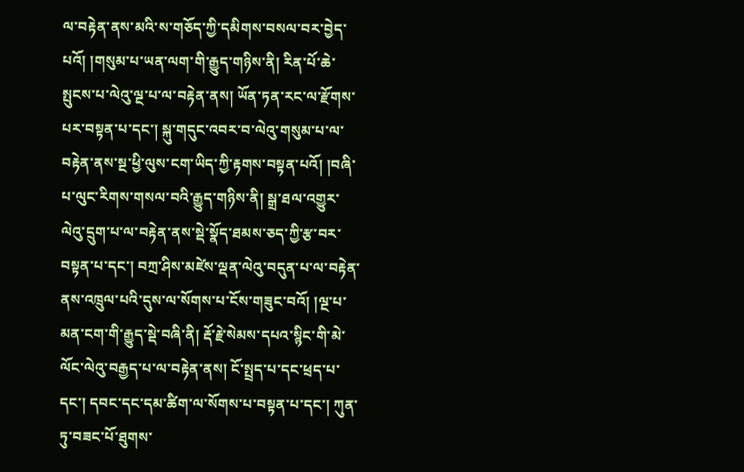ལ་བརྟེན་ནས་མའི་ས་གཅོད་ཀྱི་དམིགས་བསལ་བར་བྱེད་པའོ། །གསུམ་པ་ཡན་ལག་གི་རྒྱུད་གཉིས་ནི། རིན་པོ་ཆེ་སྤུངས་པ་ལེའུ་ལྔ་པ་ལ་བརྟེན་ནས། ཡོན་ཏན་རང་ལ་རྫོགས་པར་བསྟན་པ་དང་། སྐུ་གདུང་འབར་བ་ལེའུ་གསུམ་པ་ལ་བརྟེན་ནས་སྔ་ཕྱི་ལུས་ངག་ཡིད་ཀྱི་རྟགས་བསྟན་པའོ། །བཞི་པ་ལུང་རིགས་གསལ་བའི་རྒྱུད་གཉིས་ནི། སྒྲ་ཐལ་འགྱུར་ལེའུ་དྲུག་པ་ལ་བརྟེན་ནས་སྡེ་སྣོད་ཐམས་ཅད་ཀྱི་རྩ་བར་བསྟན་པ་དང་། བཀྲ་ཤིས་མཛེས་ལྡན་ལེའུ་བདུན་པ་ལ་བརྟེན་ནས་འཁྲུལ་པའི་དུས་ལ་སོགས་པ་ངོས་གཟུང་བའོ། །ལྔ་པ་མན་ངག་གི་རྒྱུད་སྡེ་བཞི་ནི། རྡོ་རྗེ་སེམས་དཔའ་སྙིང་གི་མེ་ལོང་ལེའུ་བརྒྱད་པ་ལ་བརྟེན་ནས། ངོ་སྤྲད་པ་དང་ཕྲད་པ་དང་། དབང་དང་དམ་ཚིག་ལ་སོགས་པ་བསྟན་པ་དང་། ཀུན་ཏུ་བཟང་པོ་ཐུགས་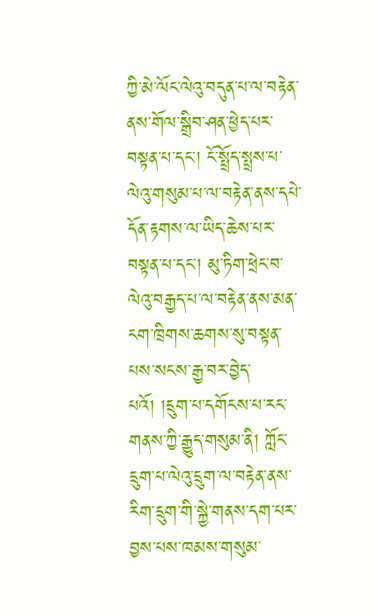ཀྱི་མེ་ལོང་ལེའུ་བདུན་པ་ལ་བརྟེན་ནས་གོལ་སྒྲིབ་ཤན་ཕྱེད་པར་བསྟན་པ་དང་། ངོ་སྤྲོད་སྤྲས་པ་ལེའུ་གསུམ་པ་ལ་བརྟེན་ནས་དཔེ་དོན་རྟགས་ལ་ཡིད་ཆེས་པར་བསྟན་པ་དང་། མུ་ཏིག་ཕྲེང་བ་ལེའུ་བརྒྱད་པ་ལ་བརྟེན་ནས་མན་ངག་ཁྲིགས་ཆགས་སུ་བསྟན་པས་སངས་རྒྱ་བར་བྱེད་པའོ། །དྲུག་པ་དགོངས་པ་རང་གནས་ཀྱི་རྒྱུད་གསུམ་ནི། ཀློང་དྲུག་པ་ལེའུ་དྲུག་ལ་བརྟེན་ནས་རིག་དྲུག་གི་སྐྱེ་གནས་དག་པར་བྱས་པས་ཁམས་གསུམ་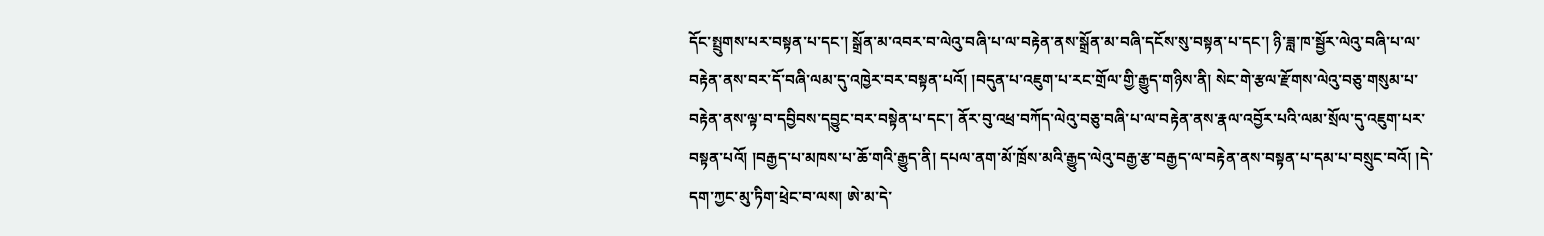དོང་སྤྲུགས་པར་བསྟན་པ་དང་། སྒྲོན་མ་འབར་བ་ལེའུ་བཞི་པ་ལ་བརྟེན་ནས་སྒྲོན་མ་བཞི་དངོས་སུ་བསྟན་པ་དང་། ཉི་ཟླ་ཁ་སྦྱོར་ལེའུ་བཞི་པ་ལ་བརྟེན་ནས་བར་དོ་བཞི་ལམ་དུ་འཁྱེར་བར་བསྟན་པའོ། །བདུན་པ་འཇུག་པ་རང་གྲོལ་གྱི་རྒྱུད་གཉིས་ནི། སེང་གེ་རྩལ་རྫོགས་ལེའུ་བཅུ་གསུམ་པ་བརྟེན་ནས་ལྟ་བ་དབྱིབས་དབྱུང་བར་བསྟེན་པ་དང་། ནོར་བུ་འཕྲ་བཀོད་ལེའུ་བཅུ་བཞི་པ་ལ་བརྟེན་ནས་རྣལ་འབྱོར་པའི་ལམ་སྲོལ་དུ་འཇུག་པར་བསྟན་པའོ། །བརྒྱད་པ་མཁས་པ་ཆོ་གའི་རྒྱུད་ནི། དཔལ་ནག་མོ་ཁྲོས་མའི་རྒྱུད་ལེའུ་བརྒྱ་རྩ་བརྒྱད་ལ་བརྟེན་ནས་བསྟན་པ་དམ་པ་བསྲུང་བའོ། །དེ་དག་ཀྱང་མུ་ཏིག་ཕྲེང་བ་ལས། ཨེ་མ་དེ་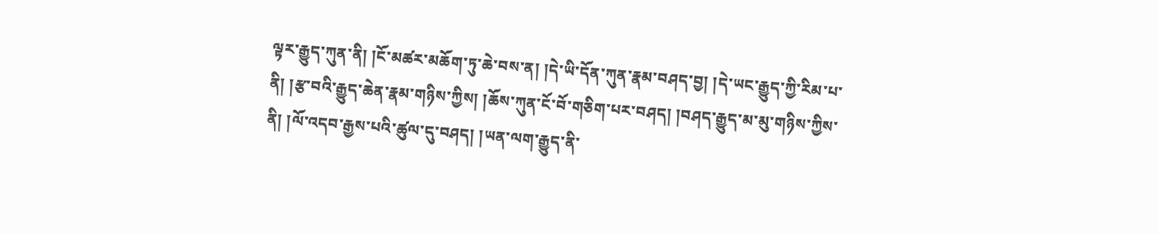ལྟར་རྒྱུད་ཀུན་ནི། །ངོ་མཚར་མཆོག་ཏུ་ཆེ་བས་ན། །དེ་ཡི་དོན་ཀུན་རྣམ་བཤད་བྱ། །དེ་ཡང་རྒྱུད་ཀྱི་རིམ་པ་ནི། །རྩ་བའི་རྒྱུད་ཆེན་རྣམ་གཉིས་ཀྱིས། །ཆོས་ཀུན་ངོ་བོ་གཅིག་པར་བཤད། །བཤད་རྒྱུད་མ་མུ་གཉིས་ཀྱིས་ནི། །ལོ་འདབ་རྒྱས་པའི་ཚུལ་དུ་བཤད། །ཡན་ལག་རྒྱུད་ནི་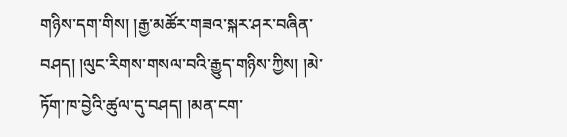གཉིས་དག་གིས། །རྒྱ་མཚོར་གཟའ་སྐར་ཤར་བཞིན་བཤད། །ལུང་རིགས་གསལ་བའི་རྒྱུད་གཉིས་ཀྱིས། །མེ་ཏོག་ཁ་བྱེའི་ཚུལ་དུ་བཤད། །མན་ངག་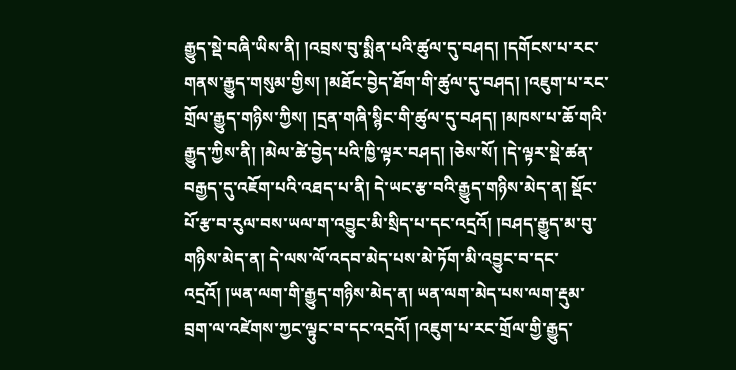རྒྱུད་སྡེ་བཞི་ཡིས་ནི། །འབྲས་བུ་སྨིན་པའི་ཚུལ་དུ་བཤད། །དགོངས་པ་རང་གནས་རྒྱུད་གསུམ་གྱིས། །མཐོང་བྱེད་ཐོག་གི་ཚུལ་དུ་བཤད། །འཇུག་པ་རང་གྲོལ་རྒྱུད་གཉིས་ཀྱིས། །དྲན་གཞི་སྙིང་གི་ཚུལ་དུ་བཤད། །མཁས་པ་ཆོ་གའི་རྒྱུད་ཀྱིས་ནི། །མེལ་ཚེ་བྱེད་པའི་ཁྱི་ལྟར་བཤད། །ཅེས་སོ། །དེ་ལྟར་སྡེ་ཚན་བརྒྱད་དུ་འཇོག་པའི་འཐད་པ་ནི། དེ་ཡང་རྩ་བའི་རྒྱུད་གཉིས་མེད་ན། སྡོང་པོ་རྩ་བ་རུལ་བས་ཡལ་ག་འབྱུང་མི་སྲིད་པ་དང་འདྲའོ། །བཤད་རྒྱུད་མ་བུ་གཉིས་མེད་ན། དེ་ལས་ལོ་འདབ་མེད་པས་མེ་ཏོག་མི་འབྱུང་བ་དང་འདྲའོ། །ཡན་ལག་གི་རྒྱུད་གཉིས་མེད་ན། ཡན་ལག་མེད་པས་ལག་རྡུམ་བྲག་ལ་འཛེགས་ཀྱང་ལྟུང་བ་དང་འདྲའོ། །འཇུག་པ་རང་གྲོལ་གྱི་རྒྱུད་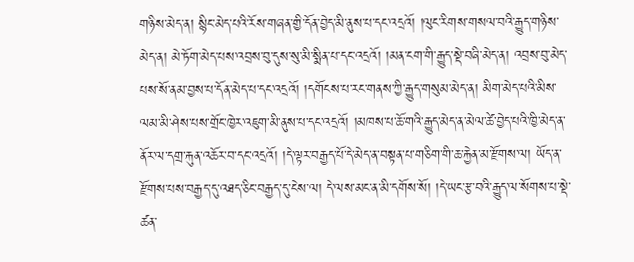གཉིས་མེད་ན། སྙིང་མེད་པའི་རོས་གཞན་གྱི་དོན་བྱེད་མི་ནུས་པ་དང་འདྲའོ། །ལུང་རིགས་གསལ་བའི་རྒྱུད་གཉིས་མེད་ན། མེ་ཏོག་མེད་པས་འབྲས་བུ་དུས་སུ་མི་སྨིན་པ་དང་འདྲའོ། །མན་ངག་གི་རྒྱུད་སྡེ་བཞི་མེད་ན། འབྲས་བུ་མེད་པས་སོ་ནམ་བྱས་པ་དོན་མེད་པ་དང་འདྲའོ། །དགོངས་པ་རང་གནས་ཀྱི་རྒྱུད་གསུམ་མེད་ན། མིག་མེད་པའི་མིས་ལམ་མི་ཤེས་པས་གྲོང་ཁྱེར་འཇུག་མི་ནུས་པ་དང་འདྲའོ། །མཁས་པ་ཆོ་གའི་རྒྱུད་མེད་ན་མེལ་ཚེ་བྱེད་པའི་ཁྱི་མེད་ན་ནོར་ལ་དགྲ་རྐུན་འཆོར་བ་དང་འདྲའོ། །དེ་ལྟར་བརྒྱད་པོ་དེ་མེད་ན་བསྟན་པ་གཅིག་གི་ཆ་རྐྱེན་མ་རྫོགས་ལ། ཡོད་ན་རྫོགས་པས་བརྒྱད་དུ་འཐད་ཅིང་བརྒྱད་དུ་ངེས་ལ། དེ་ལས་མང་ན་མི་དགོས་སོ། །དེ་ཡང་རྩ་བའི་རྒྱུད་ལ་སོགས་པ་སྡེ་ཚན་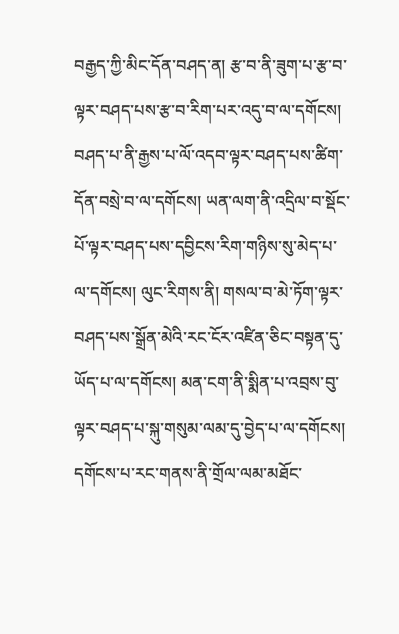བརྒྱད་ཀྱི་མིང་དོན་བཤད་ན། རྩ་བ་ནི་ཟུག་པ་རྩ་བ་ལྟར་བཤད་པས་རྩ་བ་རིག་པར་འདུ་བ་ལ་དགོངས། བཤད་པ་ནི་རྒྱས་པ་ལོ་འདབ་ལྟར་བཤད་པས་ཚིག་དོན་བསྲེ་བ་ལ་དགོངས། ཡན་ལག་ནི་འདྲིལ་བ་སྡོང་པོ་ལྟར་བཤད་པས་དབྱིངས་རིག་གཉིས་སུ་མེད་པ་ལ་དགོངས། ལུང་རིགས་ནི། གསལ་བ་མེ་ཏོག་ལྟར་བཤད་པས་སྒྲོན་མེའི་རང་ངོར་འཛིན་ཅིང་བསྟན་དུ་ཡོད་པ་ལ་དགོངས། མན་ངག་ནི་སྨིན་པ་འབྲས་བུ་ལྟར་བཤད་པ་སྐུ་གསུམ་ལམ་དུ་བྱེད་པ་ལ་དགོངས། དགོངས་པ་རང་གནས་ནི་གྲོལ་ལམ་མཐོང་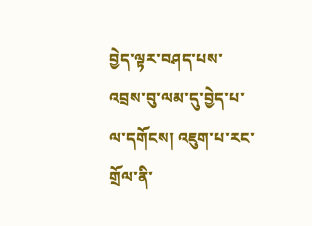བྱེད་ལྟར་བཤད་པས་འབྲས་བུ་ལམ་དུ་བྱེད་པ་ལ་དགོངས། འཇུག་པ་རང་གྲོལ་ནི་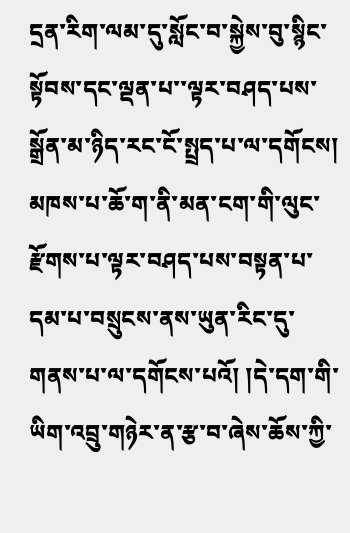དྲན་རིག་ལམ་དུ་སློང་བ་སྐྱེས་བུ་སྙིང་སྟོབས་དང་ལྡན་པ་་ལྟར་བཤད་པས་སྒྲོན་མ་ཉིད་རང་ངོ་སྤྲད་པ་ལ་དགོངས། མཁས་པ་ཆོ་ག་ནི་མན་ངག་གི་ལུང་རྫོགས་པ་ལྟར་བཤད་པས་བསྟན་པ་དམ་པ་བསྲུངས་ནས་ཡུན་རིང་དུ་གནས་པ་ལ་དགོངས་པའོ། །དེ་དག་གི་ཡིག་འབྲུ་གཉེར་ན་རྩ་བ་ཞེས་ཆོས་ཀྱི་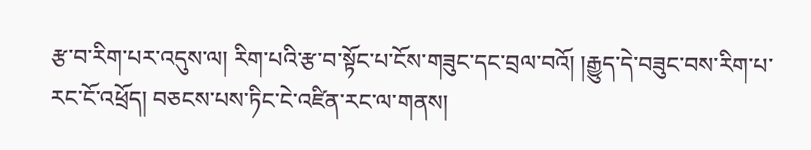རྩ་བ་རིག་པར་འདུས་ལ། རིག་པའི་རྩ་བ་སྟོང་པ་ངོས་གཟུང་དང་བྲལ་བའོ། །རྒྱུད་དེ་བཟུང་བས་རིག་པ་རང་ངོ་འཕྲོད། བཅངས་པས་ཏིང་ངེ་འཛིན་རང་ལ་གནས།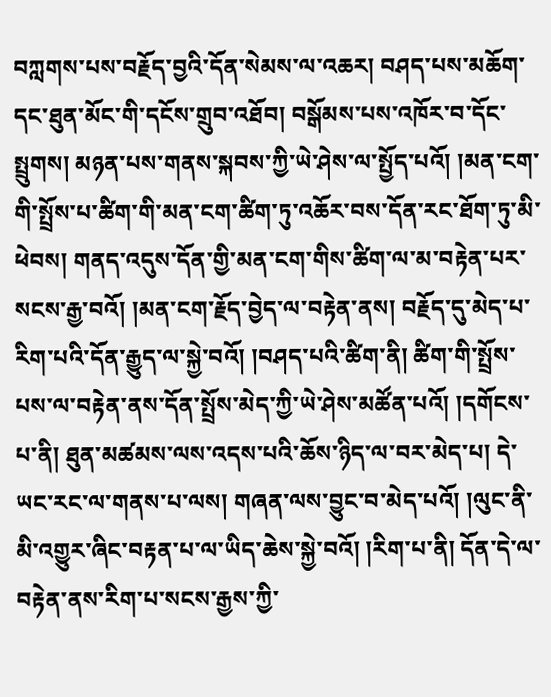བཀླགས་པས་བརྗོད་བྱའི་དོན་སེམས་ལ་འཆར། བཤད་པས་མཆོག་དང་ཐུན་མོང་གི་དངོས་གྲུབ་འཐོབ། བསྒོམས་པས་འཁོར་བ་དོང་སྤྲུགས། མཉན་པས་གནས་སྐབས་ཀྱི་ཡེ་ཤེས་ལ་སྤྱོད་པའོ། །མན་ངག་གི་སྤྲོས་པ་ཚིག་གི་མན་ངག་ཚིག་ཏུ་འཆོར་བས་དོན་རང་ཐོག་ཏུ་མི་ཕེབས། གནད་འདུས་དོན་གྱི་མན་ངག་གིས་ཚིག་ལ་མ་བརྟེན་པར་སངས་རྒྱ་བའོ། །མན་ངག་རྗོད་བྱེད་ལ་བརྟེན་ནས། བརྗོད་དུ་མེད་པ་རིག་པའི་དོན་རྒྱུད་ལ་སྐྱེ་བའོ། །བཤད་པའི་ཚིག་ནི། ཚིག་གི་སྤྲོས་པས་ལ་བརྟེན་ནས་དོན་སྤྲོས་མེད་ཀྱི་ཡེ་ཤེས་མཚོན་པའོ། །དགོངས་པ་ནི། ཐུན་མཚམས་ལས་འདས་པའི་ཆོས་ཉིད་ལ་བར་མེད་པ། དེ་ཡང་རང་ལ་གནས་པ་ལས། གཞན་ལས་བྱུང་བ་མེད་པའོ། །ལུང་ནི་མི་འགྱུར་ཞིང་བརྟན་པ་ལ་ཡིད་ཆེས་སྐྱེ་བའོ། །རིག་པ་ནི། དོན་དེ་ལ་བརྟེན་ནས་རིག་པ་སངས་རྒྱས་ཀྱི་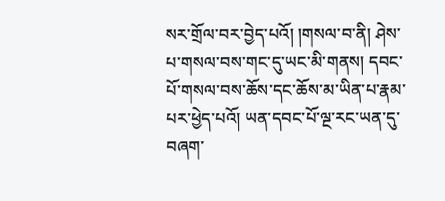སར་གྲོལ་བར་བྱེད་པའོ། །གསལ་བ་ནི། ཤེས་པ་གསལ་བས་གང་དུ་ཡང་མི་གནས། དབང་པོ་གསལ་བས་ཆོས་དང་ཆོས་མ་ཡིན་པ་རྣམ་པར་ཕྱེད་པའོ། ཡན་དབང་པོ་ལྔ་རང་ཡན་དུ་བཞག་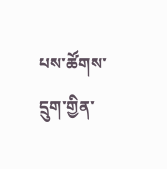པས་ཚོགས་དྲུག་གྱིན་